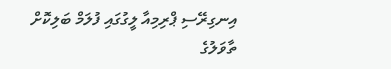އިނގިރޭސި ޕްރިމިއާ ލީގުގައި ފުލަމް ބަލިކޮށް ތާވަލުގެ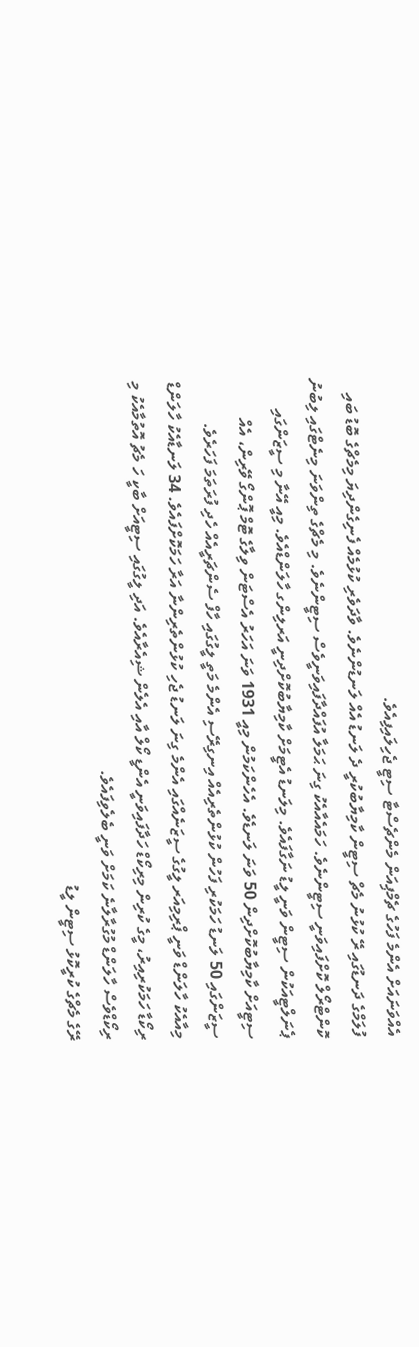އެއްވަނައަށް އެންމެ ފަހުގެ ޗެމްޕިއަން މެންޗެސްޓާ ސިޓީ ޖެހިލައިފިއެވެ.
ފުލަމްގެ ދަނޑުގައި ރޭ ކުޅުނު މެޗް ސިޓީން ކާމިޔާބުކުރީ ދެ ލަނޑު އެއް ލަނޑުންނެވެ. ވާދަވެރި ކުޅުމެއް ފެނިގެންދިޔަ މިމެޗްގެ ބޮޑު ބައި ކޮންޓްރޯލް ކޮށްފައިވަނީ ސިޓީންނެވެ. ހަމައެއާއެކު ގިނަ ޙަމަލާ އުފައްދާފައިވަނީވެސް ސިޓީންނެވެ. މި މެޗްގެ ތިންވަނަ މިނެޓްގައި ލިބުނު ޕެނަލްޓީއަކުން ސިޓީން ވަނީ ލީޑު ނަގާފައެވެ. މިލަނޑު އެޓީމަށް ކާމިޔާބުކޮށްދިނީ އަރލިންގ ހާލަންޑްއެވެ. މިއީ އޭނާ މި ސީޒަންގައި ސިޓީއަށް ކާމިޔާބުކޮށްދިން 50 ވަނަ ލަނޑެވެ. އެހެންކަމުން މިއީ 1931 ވަނަ އަހަރު އެސްޓަން ވިލާގެ ޓޮމް ޕޮންގޯ ވޭރިން، އެއް ސީޒަންގައި 50 ލަނޑު ހަމަކުރި ފަހުން ކުޅުންތެރިއެއް އިނގިރޭސި އެންމެ މަތީ ލީގުގައި ހާފް ސެންޗަރީއެއް ހެދި ފުރަތަމަ ފަހަރެވެ.
މިއާއެކު ހާލަންޑް ވަނީ ޕްރިމިއަރ ލީގުގެ ސީޒަނެއްގައި އެންމެ ގިނަ ލަނޑު ޖެހި ކުޅުންތެރިންނާ އަރާ ހަމަކޮށްފައެވެ. 34 ލަނޑާއެކު ހާލަންޑް ރިކޯޑާ ހަމަކުރިއިރު، މީގެ ކުރިން މިރިކޯޑް ހަދާފައިވަނީ އެންޑީ ކޯލް އާއި އެލެން ޝިއެރާއެވެ. އަދި ލީގުގައި ސިޓީއަށް ބާކީ ހަ މެޗު އޮތުމާއެކު މި ރިކޯޑްވެސް ހާލަންޑް މުގުރާލާނެ ކަމަށް ވަނީ ބެލެވިފައެވެ.
ރޭގެ މެޗްގެ ކުރީކޮޅު ސިޓީން ލީޑު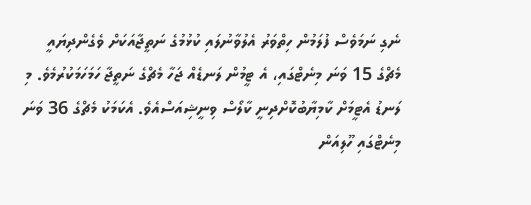ނެގި ނަމަވެސް ފުލަމުން ހިތްވަރު އެލުވާނުލައި ކުޅުމުގެ ނަތީޖާއަކަށް ވެގެންދިޔައީ މެޗްގެ 15 ވަނަ މިނެޓްގައި، އެ ޓީމުން ލަނޑެއް ޖަހާ މެޗްގެ ނަތީޖާ ހަމަހަމަކުރުމެވެ. މި ލަނޑު އެޓީމަށް ކާމިޔާބުކޮށްދިނީ ކާލޯސް ވިނީޝިއަސްއެވެ. އެކަމަކު މެޗްގެ 36 ވަނަ މިނެޓްގައި ހޫލިއަން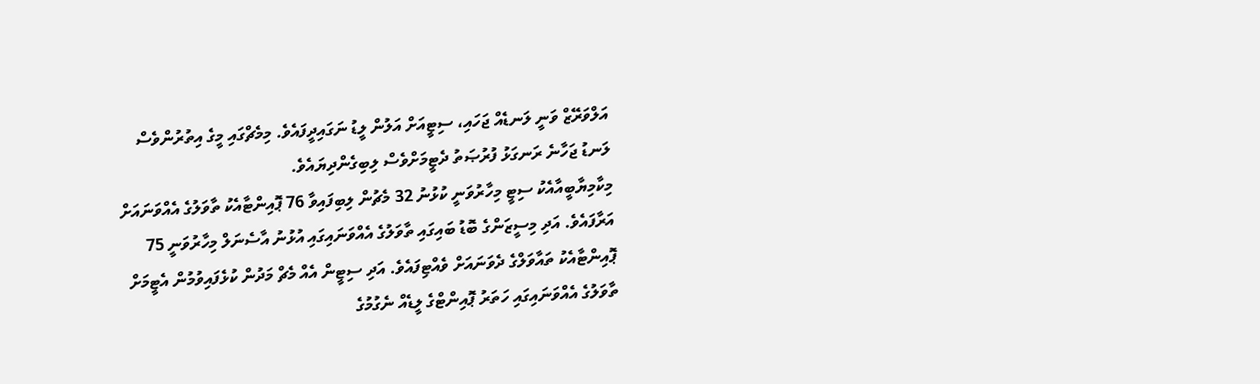އަލްވަރޭޒް ވަނީ ލަނޑެއް ޖަހައި، ސިޓީއަށް އަލުން ލީޑު ނަގައިދީފައެވެ. މިމެޗްގައި މީގެ އިތުރުންވެސް ލަނޑު ޖަހާނެ ރަނގަޅު ފުރުޞަތު ދެޓީމަށްވެސް ލިބިގެންދިޔައެވެ.
މިކާމިޔާބީއާއެކު ސިޓީ މިހާރުވަނީ ކުޅުނު 32 މެޗުން ލިބިފައިވާ 76 ޕޮއިންޓާއެކު ތާވަލުގެ އެއްވަނައަށް އަރާފައެވެ. އަދި މިސީޒަންގެ ބޮޑު ބައިގައި ތާވަލުގެ އެއްވަނައިގައި އުޅުނު އާސެނަލް މިހާރުވަނީ 75 ޕޮއިންޓާއެކު ތައާވަލްގެ ދެވަނައަށް ވެއްޓިފައެވެ. އަދި ސިޓީން އެއް މެޗް މަދުން ކުޅެފައިވުމުން އެޓީމަށް ތާވަލުގެ އެއްވަނައިގައި ހަތަރު ޕޮއިންޓްގެ ލީޑެއް ނެގުމުގެ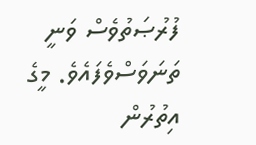ފުރުޞަތުވެސް ވަނީ ތަނަވަސްވެފައެވެ. މީގެ އިތުރުން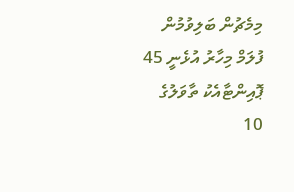މިމެޗުން ބަލިވުމުން ފުލަމް މިހާރު އުޅެނީ 45 ޕޮއިންޓާއެކު ތާވަލުގެ 10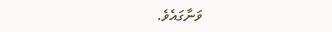ވަނާގައެވެ.